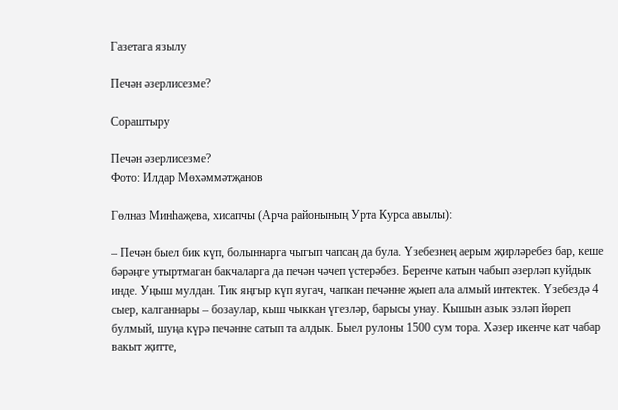Газетага язылу

Печән әзерлисезме?

Сораштыру

Печән әзерлисезме?
Фото: Илдар Мөхәммәтҗанов

Гөлназ Минһаҗева, хисапчы (Арча районының Урта Курса авылы):

– Печән быел бик күп, болыннарга чыгып чапсаң да була. Үзебезнең аерым җирләребез бар, кеше бәрәңге утыртмаган бакчаларга да печән чәчеп үстерәбез. Беренче катын чабып әзерләп куйдык инде. Уңыш мулдан. Тик яңгыр күп яугач, чапкан печәнне җыеп ала алмый интектек. Үзебездә 4 сыер, калганнары – бозаулар, кыш чыккан үгезләр, барысы унау. Кышын азык эзләп йөреп булмый, шуңа күрә печәнне сатып та алдык. Быел рулоны 1500 сум тора. Хәзер икенче кат чабар вакыт җитте,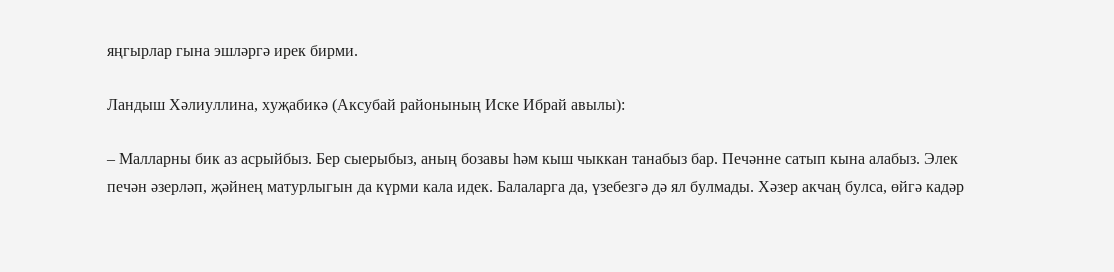яңгырлар гына эшләргә ирек бирми.

Ландыш Хәлиуллина, хуҗабикә (Аксубай районының Иске Ибрай авылы):

– Малларны бик аз асрыйбыз. Бер сыерыбыз, аның бозавы һәм кыш чыккан танабыз бар. Печәнне сатып кына алабыз. Элек печән әзерләп, җәйнең матурлыгын да күрми кала идек. Балаларга да, үзебезгә дә ял булмады. Хәзер акчаң булса, өйгә кадәр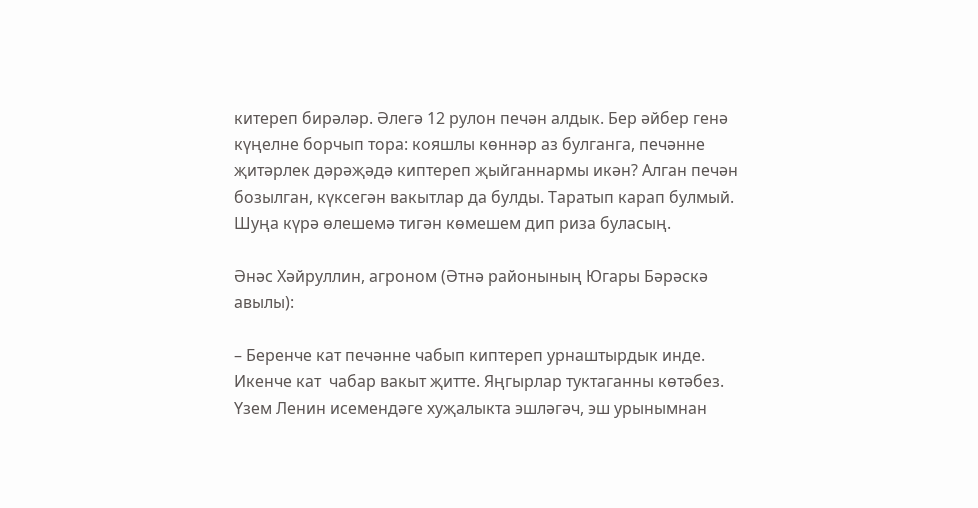китереп бирәләр. Әлегә 12 рулон печән алдык. Бер әйбер генә күңелне борчып тора: кояшлы көннәр аз булганга, печәнне җитәрлек дәрәҗәдә киптереп җыйганнармы икән? Алган печән бозылган, күксегән вакытлар да булды. Таратып карап булмый. Шуңа күрә өлешемә тигән көмешем дип риза буласың.

Әнәс Хәйруллин, агроном (Әтнә районының Югары Бәрәскә авылы):

– Беренче кат печәнне чабып киптереп урнаштырдык инде. Икенче кат  чабар вакыт җитте. Яңгырлар туктаганны көтәбез. Үзем Ленин исемендәге хуҗалыкта эшләгәч, эш урынымнан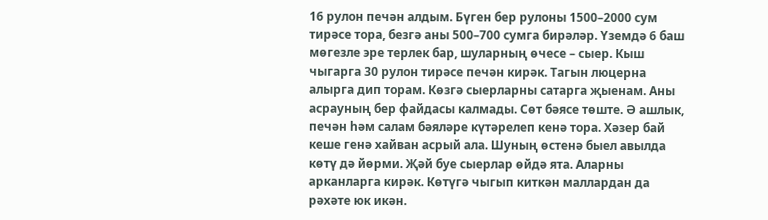16 рулон печән алдым. Бүген бер рулоны 1500–2000 сум тирәсе тора, безгә аны 500–700 сумга бирәләр. Үземдә 6 баш мөгезле эре терлек бар, шуларның өчесе – сыер. Кыш чыгарга 30 рулон тирәсе печән кирәк. Тагын люцерна алырга дип торам. Көзгә сыерларны сатарга җыенам. Аны асрауның бер файдасы калмады. Сөт бәясе төште. Ә ашлык, печән һәм салам бәяләре күтәрелеп кенә тора. Хәзер бай кеше генә хайван асрый ала. Шуның өстенә быел авылда көтү дә йөрми. Җәй буе сыерлар өйдә ята. Аларны арканларга кирәк. Көтүгә чыгып киткән маллардан да рәхәте юк икән.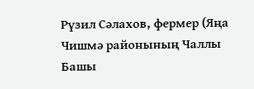Рүзил Сәлахов, фермер (Яңа Чишмә районының Чаллы Башы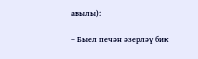авылы):

– Быел печән әзерләү бик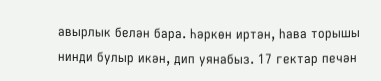авырлык белән бара. Һәркөн иртән, һава торышы нинди булыр икән, дип уянабыз. 17 гектар печән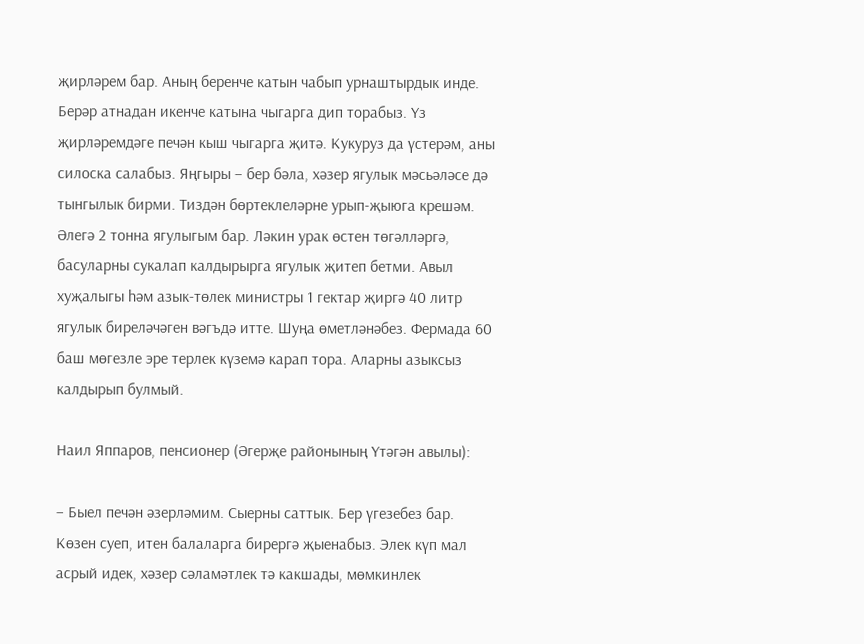җирләрем бар. Аның беренче катын чабып урнаштырдык инде. Берәр атнадан икенче катына чыгарга дип торабыз. Үз җирләремдәге печән кыш чыгарга җитә. Кукуруз да үстерәм, аны силоска салабыз. Яңгыры – бер бәла, хәзер ягулык мәсьәләсе дә тынгылык бирми. Тиздән бөртеклеләрне урып-җыюга крешәм. Әлегә 2 тонна ягулыгым бар. Ләкин урак өстен төгәлләргә, басуларны сукалап калдырырга ягулык җитеп бетми. Авыл хуҗалыгы һәм азык-төлек министры 1 гектар җиргә 40 литр ягулык биреләчәген вәгъдә итте. Шуңа өметләнәбез. Фермада 60 баш мөгезле эре терлек күземә карап тора. Аларны азыксыз калдырып булмый.

Наил Яппаров, пенсионер (Әгерҗе районының Үтәгән авылы):

– Быел печән әзерләмим. Сыерны саттык. Бер үгезебез бар. Көзен суеп, итен балаларга бирергә җыенабыз. Элек күп мал асрый идек, хәзер сәламәтлек тә какшады, мөмкинлек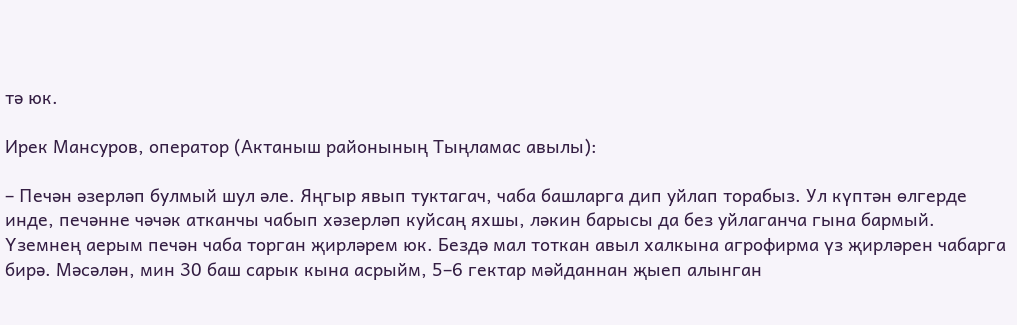тә юк.

Ирек Мансуров, оператор (Актаныш районының Тыңламас авылы):

– Печән әзерләп булмый шул әле. Яңгыр явып туктагач, чаба башларга дип уйлап торабыз. Ул күптән өлгерде инде, печәнне чәчәк атканчы чабып хәзерләп куйсаң яхшы, ләкин барысы да без уйлаганча гына бармый. Үземнең аерым печән чаба торган җирләрем юк. Бездә мал тоткан авыл халкына агрофирма үз җирләрен чабарга бирә. Мәсәлән, мин 30 баш сарык кына асрыйм, 5–6 гектар мәйданнан җыеп алынган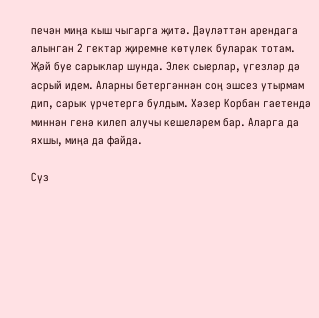печән миңа кыш чыгарга җитә. Дәүләттән арендага алынган 2 гектар җиремне көтүлек буларак тотам. Җәй буе сарыклар шунда. Элек сыерлар, үгезләр дә асрый идем. Аларны бетергәннән соң эшсез утырмам дип, сарык үрчетергә булдым. Хәзер Корбан гаетендә миннән генә килеп алучы кешеләрем бар. Аларга да яхшы, миңа да файда.

Сүз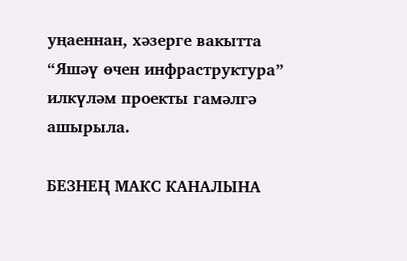уңаеннан, хәзерге вакытта “Яшәү өчен инфраструктура” илкүләм проекты гамәлгә ашырыла.

БЕЗНЕҢ МАКС КАНАЛЫНА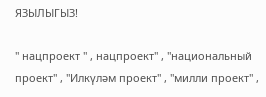ЯЗЫЛЫГЫЗ!

" нацпроект " , нацпроект" , "национальный проект" , "Илкүләм проект" , "милли проект" ,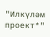"Илкүләм проект*"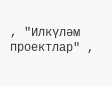, "Илкүләм проектлар" ,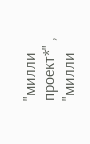"милли проект*" , "милли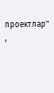проектлар" ,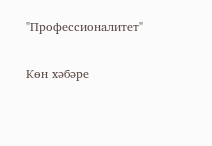"Профессионалитет"

Көн хәбәре